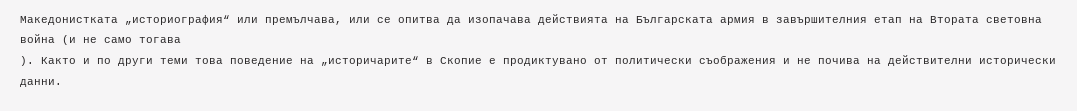Македонистката „историография“ или премълчава, или се опитва да изопачава действията на Българската армия в завършителния етап на Втората световна война (и не само тогава
). Както и по други теми това поведение на „историчарите“ в Скопие е продиктувано от политически съображения и не почива на действителни исторически данни.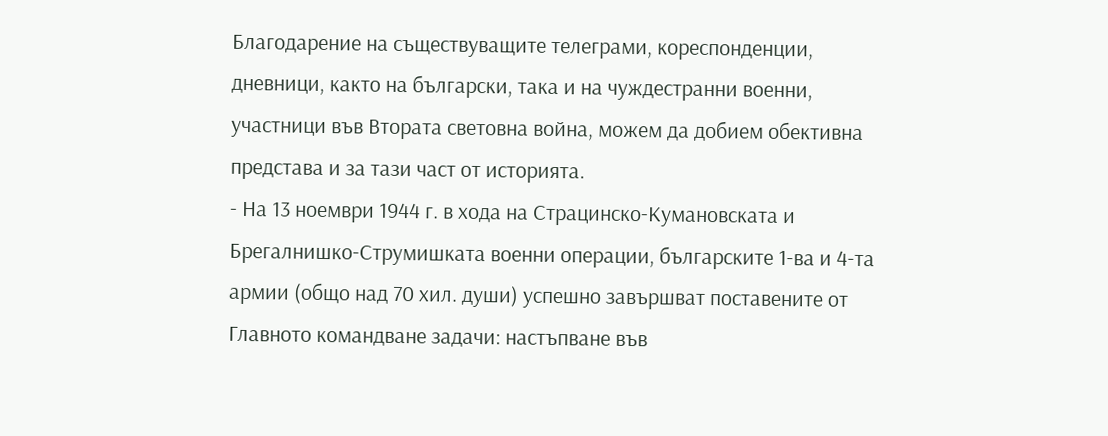Благодарение на съществуващите телеграми, кореспонденции, дневници, както на български, така и на чуждестранни военни, участници във Втората световна война, можем да добием обективна представа и за тази част от историята.
- На 13 ноември 1944 г. в хода на Страцинско-Кумановската и Брегалнишко-Струмишката военни операции, българските 1-ва и 4-та армии (общо над 70 хил. души) успешно завършват поставените от Главното командване задачи: настъпване във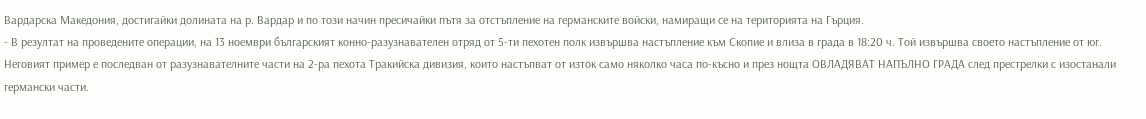Вардарска Македония, достигайки долината на р. Вардар и по този начин пресичайки пътя за отстъпление на германските войски, намиращи се на територията на Гърция.
- В резултат на проведените операции, на 13 ноември българският конно-разузнавателен отряд от 5-ти пехотен полк извършва настъпление към Скопие и влиза в града в 18:20 ч. Той извършва своето настъпление от юг. Неговият пример е последван от разузнавателните части на 2-ра пехота Тракийска дивизия, които настъпват от изток само няколко часа по-късно и през нощта ОВЛАДЯВАТ НАПЪЛНО ГРАДА след престрелки с изостанали германски части.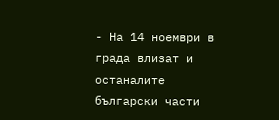- На 14 ноември в града влизат и останалите български части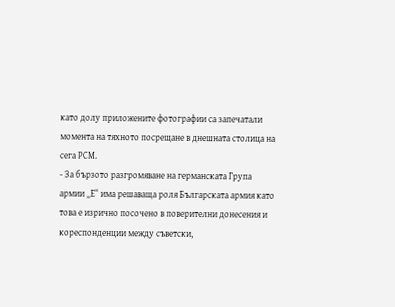като долу приложените фотографии са запечатали момента на тяхното посрещане в днешната столица на сега РСМ.
- За бързото разгромяване на германската Група армии „Е“ има решаваща роля Българската армия като това е изрично посочено в поверителни донесения и кореспонденции между съветски,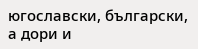югославски, български, а дори и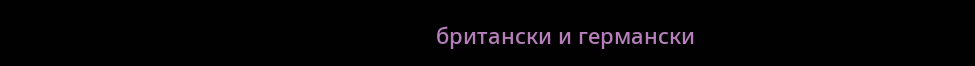британски и германски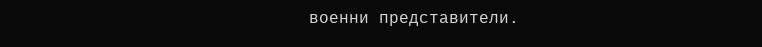военни представители.